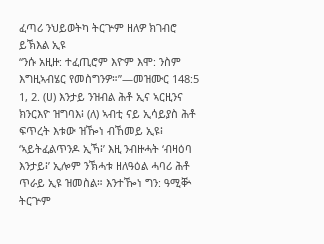ፈጣሪ ንህይወትካ ትርጕም ዘለዎ ክገብሮ ይኽእል ኢዩ
“ንሱ አዚዙ: ተፈጢሮም እዮም እሞ: ንስም እግዚኣብሄር የመስግንዎ።”—መዝሙር 148:5
1, 2. (ሀ) እንታይ ንዝብል ሕቶ ኢና ኣርዚንና ክንርእዮ ዝግባእ፧ (ለ) ኣብቲ ናይ ኢሳይያስ ሕቶ ፍጥረት እቱው ዝዀነ ብኸመይ ኢዩ፧
‘ኣይትፈልጥንዶ ኢኻ፧’ እዚ ንብዙሓት ‘ብዛዕባ እንታይ፧’ ኢሎም ንኽሓቱ ዘለዓዕል ሓባሪ ሕቶ ጥራይ ኢዩ ዝመስል። እንተዀነ ግን: ዓሚቝ ትርጕም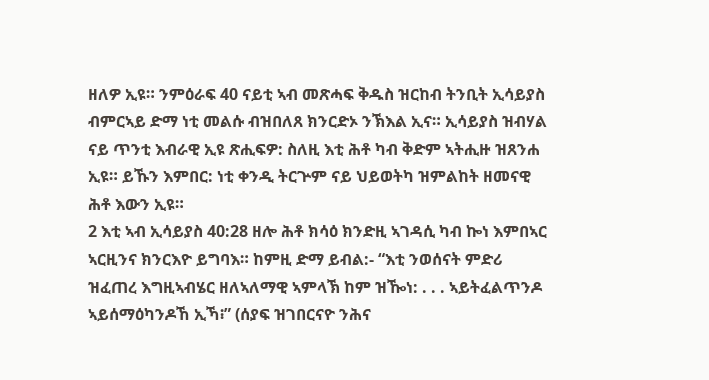ዘለዎ ኢዩ። ንምዕራፍ 40 ናይቲ ኣብ መጽሓፍ ቅዱስ ዝርከብ ትንቢት ኢሳይያስ ብምርኣይ ድማ ነቲ መልሱ ብዝበለጸ ክንርድኦ ንኽእል ኢና። ኢሳይያስ ዝብሃል ናይ ጥንቲ እብራዊ ኢዩ ጽሒፍዎ: ስለዚ እቲ ሕቶ ካብ ቅድም ኣትሒዙ ዝጸንሐ ኢዩ። ይኹን እምበር: ነቲ ቀንዲ ትርጕም ናይ ህይወትካ ዝምልከት ዘመናዊ ሕቶ እውን ኢዩ።
2 እቲ ኣብ ኢሳይያስ 40:28 ዘሎ ሕቶ ክሳዕ ክንድዚ ኣገዳሲ ካብ ኰነ እምበኣር ኣርዚንና ክንርእዮ ይግባእ። ከምዚ ድማ ይብል:- “እቲ ንወሰናት ምድሪ ዝፈጠረ እግዚኣብሄር ዘለኣለማዊ ኣምላኽ ከም ዝዀነ: . . . ኣይትፈልጥንዶ ኣይሰማዕካንዶኸ ኢኻ፧” (ሰያፍ ዝገበርናዮ ንሕና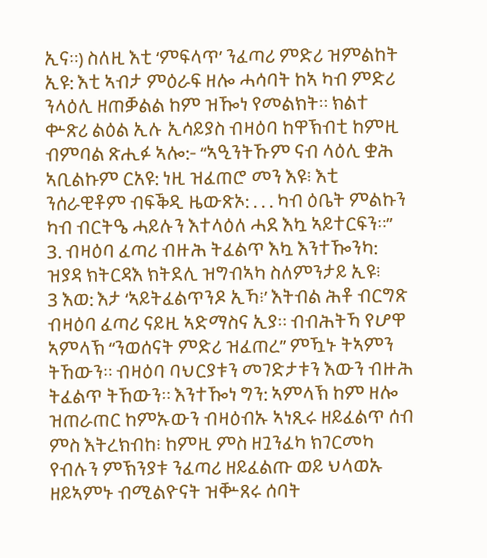ኢና።) ስለዚ እቲ ‘ምፍላጥ’ ንፈጣሪ ምድሪ ዝምልከት ኢዩ: እቲ ኣብታ ምዕራፍ ዘሎ ሓሳባት ከኣ ካብ ምድሪ ንላዕሊ ዘጠቓልል ከም ዝዀነ የመልክት። ክልተ ቍጽሪ ልዕል ኢሉ ኢሳይያስ ብዛዕባ ከዋኽብቲ ከምዚ ብምባል ጽሒፉ ኣሎ:- “ኣዒንትኹም ናብ ላዕሊ ቋሕ ኣቢልኩም ርአዩ: ነዚ ዝፈጠሮ መን እዩ፧ እቲ ንሰራዊቶም ብፍቕዲ ዜውጽኦ: . . . ካብ ዕቤት ምልኩን ካብ ብርትዔ ሓይሉን እተላዕለ ሓደ እኳ ኣይተርፍን።”
3. ብዛዕባ ፈጣሪ ብዙሕ ትፈልጥ እኳ እንተዀንካ: ዝያዳ ክትርዳእ ክትደሊ ዝግብኣካ ስለምንታይ ኢዩ፧
3 እወ: እታ ‘ኣይትፈልጥንዶ ኢኻ፧’ እትብል ሕቶ ብርግጽ ብዛዕባ ፈጣሪ ናይዚ ኣድማስና ኢያ። ብብሕትኻ የሆዋ ኣምላኽ “ንወሰናት ምድሪ ዝፈጠረ” ምዃኑ ትኣምን ትኸውን። ብዛዕባ ባህርያቱን መገድታቱን እውን ብዙሕ ትፈልጥ ትኸውን። እንተዀነ ግን: ኣምላኽ ከም ዘሎ ዝጠራጠር ከምኡውን ብዛዕብኡ ኣነጺሩ ዘይፈልጥ ሰብ ምስ እትረክብከ፧ ከምዚ ምስ ዘጓንፈካ ክገርመካ የብሉን ምኽንያቱ ንፈጣሪ ዘይፈልጡ ወይ ህላወኡ ዘይኣምኑ ብሚልዮናት ዝቝጸሩ ሰባት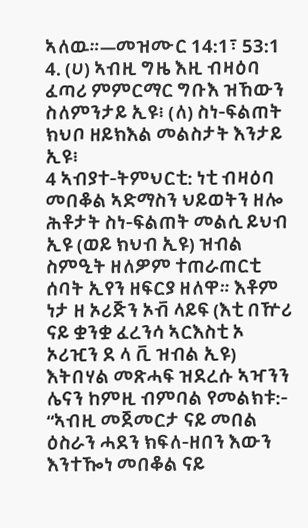ኣለዉ።—መዝሙር 14:1፣ 53:1
4. (ሀ) ኣብዚ ግዜ እዚ ብዛዕባ ፈጣሪ ምምርማር ግቡእ ዝኸውን ስለምንታይ ኢዩ፧ (ለ) ስነ-ፍልጠት ክህቦ ዘይክእል መልስታት እንታይ ኢዩ፧
4 ኣብያተ-ትምህርቲ: ነቲ ብዛዕባ መበቆል ኣድማስን ህይወትን ዘሎ ሕቶታት ስነ-ፍልጠት መልሲ ይህብ ኢዩ (ወይ ክህብ ኢዩ) ዝብል ስምዒት ዘለዎም ተጠራጠርቲ ሰባት ኢየን ዘፍርያ ዘለዋ። እቶም ነታ ዘ ኦሪጅን ኦቭ ላይፍ (እቲ በዅሪ ናይ ቋንቋ ፈረንሳ ኣርእስቲ ኦ ኦሪዢን ደ ላ ቪ ዝብል ኢዩ) እትበሃል መጽሓፍ ዝደረሱ ኣዣንን ሌናን ከምዚ ብምባል የመልክቱ:- “ኣብዚ መጀመርታ ናይ መበል ዕስራን ሓደን ክፍለ-ዘበን እውን እንተዀነ መበቆል ናይ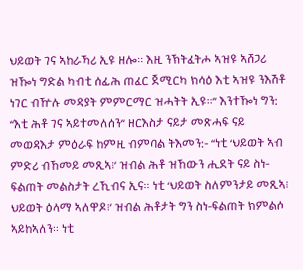ህይወት ገና ኣከራኻሪ ኢዩ ዘሎ። እዚ ንኽትፈትሖ ኣዝዩ ኣሸጋሪ ዝዀነ ግድል ካብቲ ሰፊሕ ጠፈር ጀሚርካ ክሳዕ እቲ ኣዝዩ ንእሽቶ ነገር ብዅሉ መዳያት ምምርማር ዝሓትት ኢዩ።” እንተዀነ ግን: “እቲ ሕቶ ገና ኣይተመለሰን” ዘርእስታ ናይታ መጽሓፍ ናይ መወዳእታ ምዕራፍ ከምዚ ብምባል ትእመን:- “ነቲ ‘ህይወት ኣብ ምድሪ ብኸመይ መጺኣ፧’ ዝብል ሕቶ ዝኸውን ሒደት ናይ ስነ-ፍልጠት መልስታት ረኺብና ኢና። ነቲ ‘ህይወት ስለምንታይ መጺኣ፧ ህይወት ዕላማ ኣለዋዶ፧’ ዝብል ሕቶታት ግን ስነ-ፍልጠት ክምልሶ ኣይከኣለን። ነቲ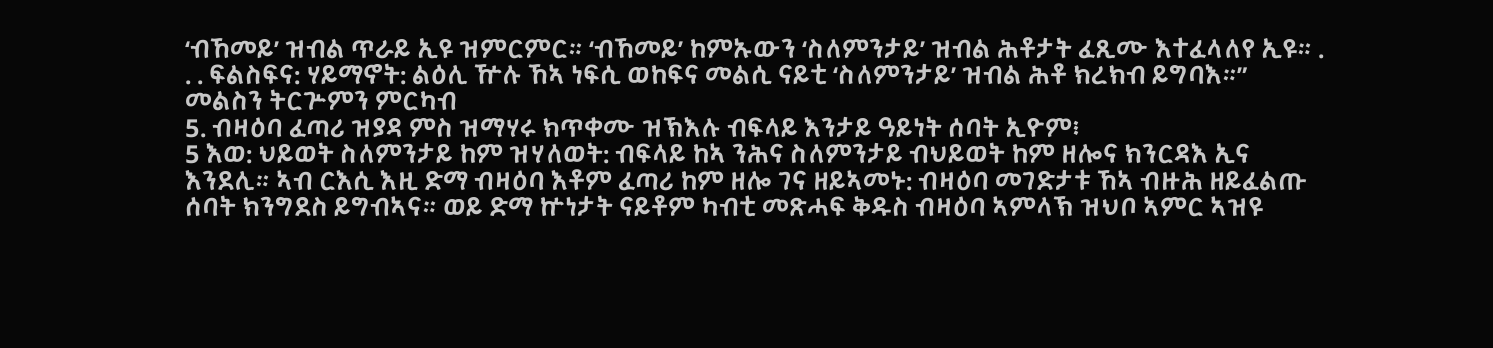‘ብኸመይ’ ዝብል ጥራይ ኢዩ ዝምርምር። ‘ብኸመይ’ ከምኡውን ‘ስለምንታይ’ ዝብል ሕቶታት ፈጺሙ እተፈላለየ ኢዩ። . . . ፍልስፍና: ሃይማኖት: ልዕሊ ዅሉ ኸኣ ነፍሲ ወከፍና መልሲ ናይቲ ‘ስለምንታይ’ ዝብል ሕቶ ክረክብ ይግባእ።”
መልስን ትርጕምን ምርካብ
5. ብዛዕባ ፈጣሪ ዝያዳ ምስ ዝማሃሩ ክጥቀሙ ዝኽእሉ ብፍላይ እንታይ ዓይነት ሰባት ኢዮም፧
5 እወ: ህይወት ስለምንታይ ከም ዝሃለወት: ብፍላይ ከኣ ንሕና ስለምንታይ ብህይወት ከም ዘሎና ክንርዳእ ኢና እንደሊ። ኣብ ርእሲ እዚ ድማ ብዛዕባ እቶም ፈጣሪ ከም ዘሎ ገና ዘይኣመኑ: ብዛዕባ መገድታቱ ኸኣ ብዙሕ ዘይፈልጡ ሰባት ክንግደስ ይግብኣና። ወይ ድማ ኵነታት ናይቶም ካብቲ መጽሓፍ ቅዱስ ብዛዕባ ኣምላኽ ዝህቦ ኣምር ኣዝዩ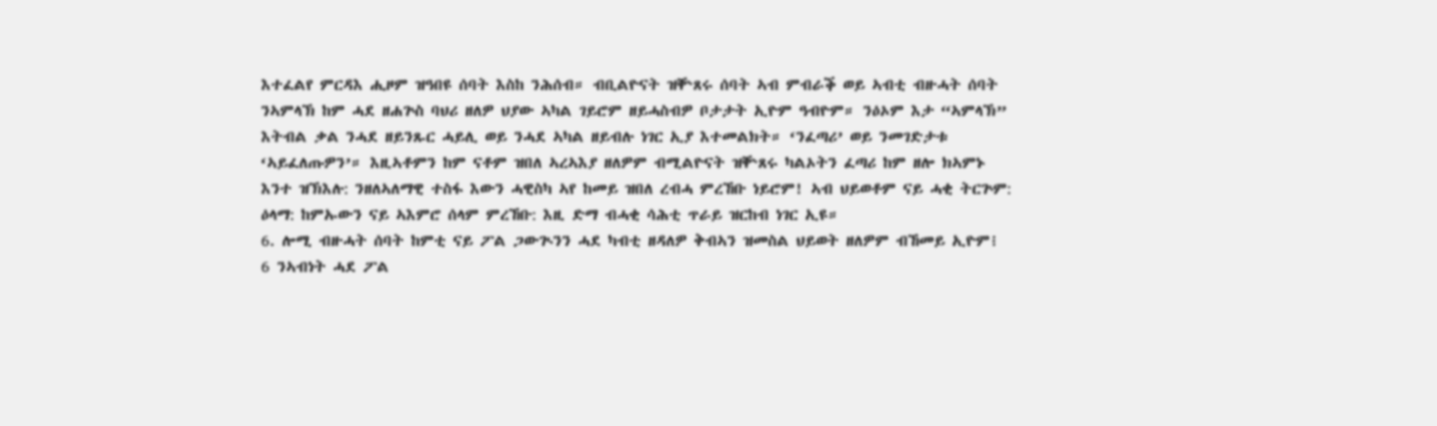እተፈልየ ምርዳእ ሒዞም ዝዓበዩ ሰባት እስከ ንሕሰብ። ብቢልዮናት ዝቝጸሩ ሰባት ኣብ ምብራቕ ወይ ኣብቲ ብዙሓት ሰባት ንኣምላኽ ከም ሓደ ዘሐጕስ ባህሪ ዘለዎ ህያው ኣካል ገይሮም ዘይሓስብዎ ቦታታት ኢዮም ዓብዮም። ንዕኦም እታ “ኣምላኽ” እትብል ቃል ንሓደ ዘይንጹር ሓይሊ ወይ ንሓደ ኣካል ዘይብሉ ነገር ኢያ እተመልክት። ‘ንፈጣሪ’ ወይ ንመገድታቱ ‘ኣይፈለጡዎን’። እዚኣቶምን ከም ናቶም ዝበለ ኣረኣእያ ዘለዎም ብሚልዮናት ዝቝጸሩ ካልኦትን ፈጣሪ ከም ዘሎ ክኣምኑ እንተ ዝኽእሉ: ንዘለኣለማዊ ተስፋ እውን ሓዊስካ ኣየ ከመይ ዝበለ ረብሓ ምረኸቡ ነይሮም! ኣብ ህይወቶም ናይ ሓቂ ትርጕም: ዕላማ: ከምኡውን ናይ ኣእምሮ ሰላም ምረኸቡ: እዚ ድማ ብሓቂ ሳሕቲ ጥራይ ዝርከብ ነገር ኢዩ።
6. ሎሚ ብዙሓት ሰባት ከምቲ ናይ ፖል ጋውጒንን ሓደ ካብቲ ዘዳለዎ ቅብኣን ዝመስል ህይወት ዘለዎም ብኸመይ ኢዮም፧
6 ንኣብነት ሓደ ፖል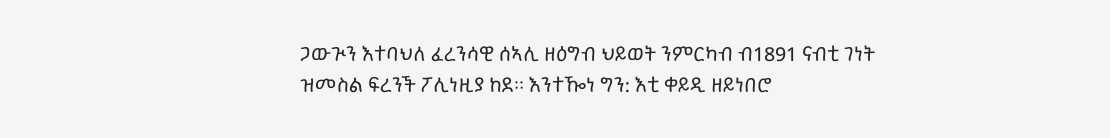ጋውጒን እተባህለ ፈረንሳዊ ሰኣሊ ዘዕግብ ህይወት ንምርካብ ብ1891 ናብቲ ገነት ዝመስል ፍረንች ፖሊነዚያ ከደ። እንተዀነ ግን: እቲ ቀይዲ ዘይነበሮ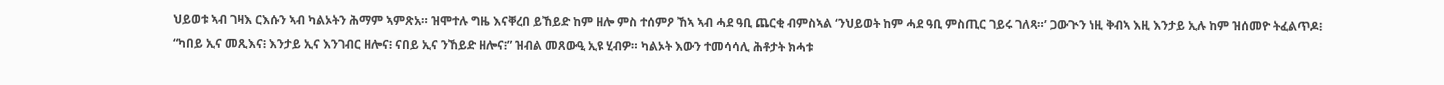ህይወቱ ኣብ ገዛእ ርእሱን ኣብ ካልኦትን ሕማም ኣምጽአ። ዝሞተሉ ግዜ እናቐረበ ይኸይድ ከም ዘሎ ምስ ተሰምዖ ኸኣ ኣብ ሓደ ዓቢ ጨርቂ ብምስኣል ‘ንህይወት ከም ሓደ ዓቢ ምስጢር ገይሩ ገለጻ።’ ጋውጒን ነዚ ቅብኣ እዚ እንታይ ኢሉ ከም ዝሰመዮ ትፈልጥዶ፧ “ካበይ ኢና መጺእና፧ እንታይ ኢና እንገብር ዘሎና፧ ናበይ ኢና ንኸይድ ዘሎና፧” ዝብል መጸውዒ ኢዩ ሂብዎ። ካልኦት እውን ተመሳሳሊ ሕቶታት ክሓቱ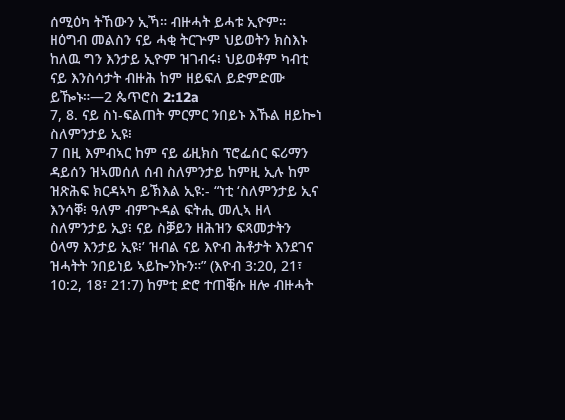ሰሚዕካ ትኸውን ኢኻ። ብዙሓት ይሓቱ ኢዮም። ዘዕግብ መልስን ናይ ሓቂ ትርጕም ህይወትን ክስእኑ ከለዉ ግን እንታይ ኢዮም ዝገብሩ፧ ህይወቶም ካብቲ ናይ እንስሳታት ብዙሕ ከም ዘይፍለ ይድምድሙ ይዀኑ።—2 ጴጥሮስ 2:12a
7, 8. ናይ ስነ-ፍልጠት ምርምር ንበይኑ እኹል ዘይኰነ ስለምንታይ ኢዩ፧
7 በዚ እምብኣር ከም ናይ ፊዚክስ ፕሮፌሰር ፍሪማን ዳይሰን ዝኣመሰለ ሰብ ስለምንታይ ከምዚ ኢሉ ከም ዝጽሕፍ ክርዳኣካ ይኽእል ኢዩ:- “ነቲ ‘ስለምንታይ ኢና እንሳቐ፧ ዓለም ብምጕዳል ፍትሒ መሊኣ ዘላ ስለምንታይ ኢያ፧ ናይ ስቓይን ዘሕዝን ፍጻመታትን ዕላማ እንታይ ኢዩ፧’ ዝብል ናይ እዮብ ሕቶታት እንደገና ዝሓትት ንበይነይ ኣይኰንኩን።” (እዮብ 3:20, 21፣ 10:2, 18፣ 21:7) ከምቲ ድሮ ተጠቒሱ ዘሎ ብዙሓት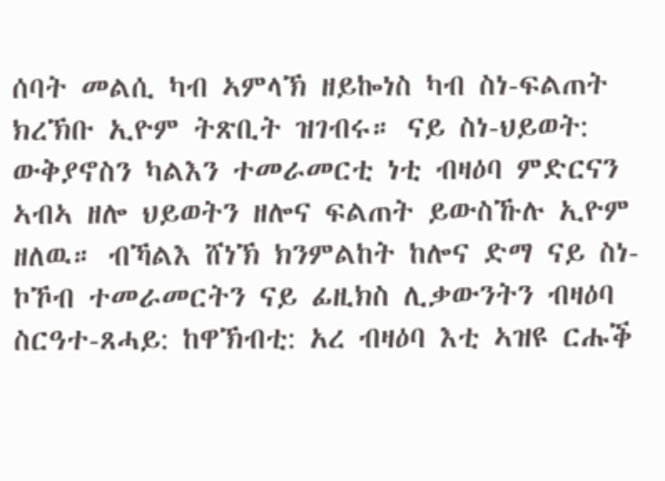ሰባት መልሲ ካብ ኣምላኽ ዘይኰነስ ካብ ስነ-ፍልጠት ክረኽቡ ኢዮም ትጽቢት ዝገብሩ። ናይ ስነ-ህይወት: ውቅያኖስን ካልእን ተመራመርቲ ነቲ ብዛዕባ ምድርናን ኣብኣ ዘሎ ህይወትን ዘሎና ፍልጠት ይውስኹሉ ኢዮም ዘለዉ። ብኻልእ ሸነኽ ክንምልከት ከሎና ድማ ናይ ስነ-ኮኾብ ተመራመርትን ናይ ፊዚክስ ሊቃውንትን ብዛዕባ ስርዓተ-ጸሓይ: ከዋኽብቲ: አረ ብዛዕባ እቲ ኣዝዩ ርሑቕ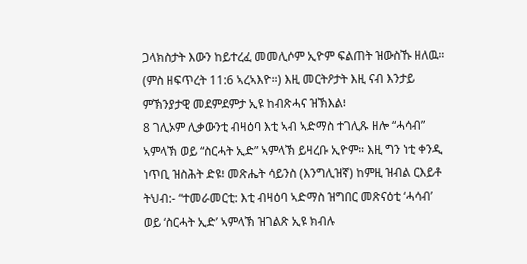ጋላክስታት እውን ከይተረፈ መመሊሶም ኢዮም ፍልጠት ዝውስኹ ዘለዉ። (ምስ ዘፍጥረት 11:6 ኣረኣእዮ።) እዚ መርትዖታት እዚ ናብ እንታይ ምኽንያታዊ መደምደምታ ኢዩ ከብጽሓና ዝኽእል፧
8 ገሊኦም ሊቃውንቲ ብዛዕባ እቲ ኣብ ኣድማስ ተገሊጹ ዘሎ “ሓሳብ” ኣምላኽ ወይ “ስርሓት ኢድ” ኣምላኽ ይዛረቡ ኢዮም። እዚ ግን ነቲ ቀንዲ ነጥቢ ዝስሕት ድዩ፧ መጽሔት ሳይንስ (እንግሊዝኛ) ከምዚ ዝብል ርእይቶ ትህብ:- “ተመራመርቲ: እቲ ብዛዕባ ኣድማስ ዝግበር መጽናዕቲ ‘ሓሳብ’ ወይ ‘ስርሓት ኢድ’ ኣምላኽ ዝገልጽ ኢዩ ክብሉ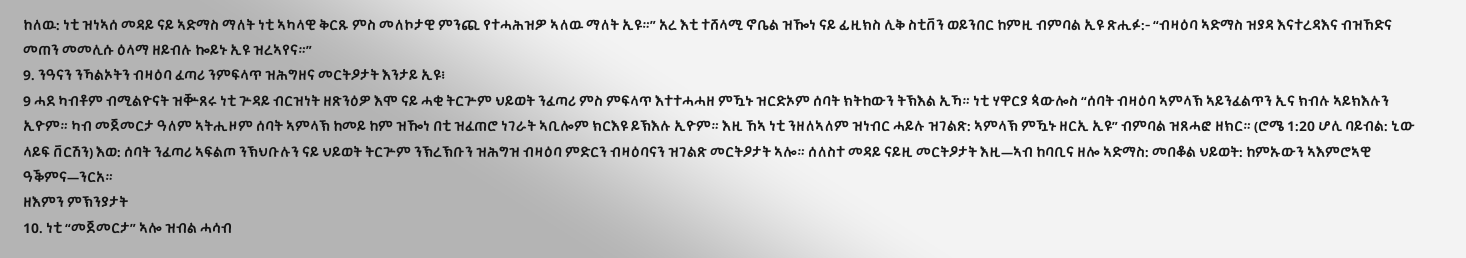ከለዉ: ነቲ ዝነኣሰ መዳይ ናይ ኣድማስ ማለት ነቲ ኣካላዊ ቅርጹ ምስ መለኮታዊ ምንጪ የተሓሕዝዎ ኣለዉ ማለት ኢዩ።” አረ እቲ ተሸላሚ ኖቤል ዝዀነ ናይ ፊዚክስ ሊቅ ስቲቨን ወይንበር ከምዚ ብምባል ኢዩ ጽሒፉ:- “ብዛዕባ ኣድማስ ዝያዳ እናተረዳእና ብዝኸድና መጠን መመሊሱ ዕላማ ዘይብሉ ኰይኑ ኢዩ ዝረኣየና።”
9. ንዓናን ንኻልኦትን ብዛዕባ ፈጣሪ ንምፍላጥ ዝሕግዘና መርትዖታት እንታይ ኢዩ፧
9 ሓደ ካብቶም ብሚልዮናት ዝቝጸሩ ነቲ ጕዳይ ብርዝነት ዘጽንዕዎ እሞ ናይ ሓቂ ትርጕም ህይወት ንፈጣሪ ምስ ምፍላጥ እተተሓሓዘ ምዃኑ ዝርድኦም ሰባት ክትከውን ትኽእል ኢኻ። ነቲ ሃዋርያ ጳውሎስ “ሰባት ብዛዕባ ኣምላኽ ኣይንፈልጥን ኢና ክብሉ ኣይክእሉን ኢዮም። ካብ መጀመርታ ዓለም ኣትሒዞም ሰባት ኣምላኽ ከመይ ከም ዝዀነ በቲ ዝፈጠሮ ነገራት ኣቢሎም ክርእዩ ይኽእሉ ኢዮም። እዚ ኸኣ ነቲ ንዘለኣለም ዝነብር ሓይሉ ዝገልጽ: ኣምላኽ ምዃኑ ዘርኢ ኢዩ” ብምባል ዝጸሓፎ ዘክር። (ሮሜ 1:20 ሆሊ ባይብል: ኒው ላይፍ ቨርሽን) እወ: ሰባት ንፈጣሪ ኣፍልጦ ንኽህቡሉን ናይ ህይወት ትርጕም ንኽረኽቡን ዝሕግዝ ብዛዕባ ምድርን ብዛዕባናን ዝገልጽ መርትዖታት ኣሎ። ሰለስተ መዳይ ናይዚ መርትዖታት እዚ—ኣብ ከባቢና ዘሎ ኣድማስ: መበቆል ህይወት: ከምኡውን ኣእምሮኣዊ ዓቕምና—ንርአ።
ዘእምን ምኽንያታት
10. ነቲ “መጀመርታ” ኣሎ ዝብል ሓሳብ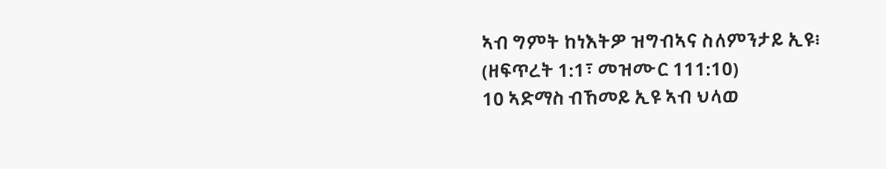ኣብ ግምት ከነእትዎ ዝግብኣና ስለምንታይ ኢዩ፧ (ዘፍጥረት 1:1፣ መዝሙር 111:10)
10 ኣድማስ ብኸመይ ኢዩ ኣብ ህላወ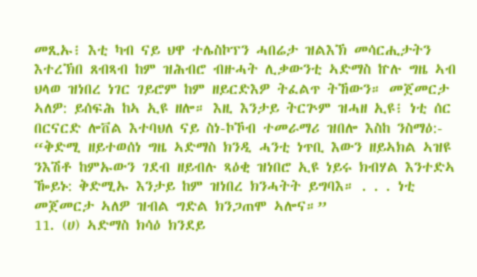መጺኡ፧ እቲ ካብ ናይ ህዋ ተሌስኮፕን ሓበሬታ ዝልእኽ መሳርሒታትን እተረኽበ ጸብጻብ ከም ዝሕብሮ ብዙሓት ሊቃውንቲ ኣድማስ ኵሉ ግዜ ኣብ ህላወ ዝነበረ ነገር ገይሮም ከም ዘይርድእዎ ትፈልጥ ትኸውን። መጀመርታ ኣለዎ: ይሰፍሕ ከኣ ኢዩ ዘሎ። እዚ እንታይ ትርጕም ዝሓዘ ኢዩ፧ ነቲ ሰር በርናርድ ሎቨል እተባህለ ናይ ስነ-ኮኾብ ተመራማሪ ዝበሎ እስከ ንስማዕ:- “ቅድሚ ዘይተወሰነ ግዜ ኣድማስ ክንዲ ሓንቲ ነጥቢ እውን ዘይኣክል ኣዝዩ ንእሽቶ ከምኡውን ገደብ ዘይብሉ ጻዕቂ ዝነበሮ ኢዩ ነይሩ ክብሃል እንተድኣ ዀይኑ: ቅድሚኡ እንታይ ከም ዝነበረ ክንሓትት ይግባእ። . . . ነቲ መጀመርታ ኣለዎ ዝብል ግድል ክንጋጠሞ ኣሎና።”
11. (ሀ) ኣድማስ ክሳዕ ክንደይ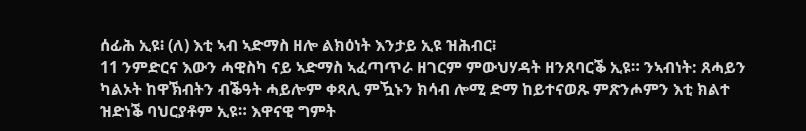ሰፊሕ ኢዩ፧ (ለ) እቲ ኣብ ኣድማስ ዘሎ ልክዕነት እንታይ ኢዩ ዝሕብር፧
11 ንምድርና እውን ሓዊስካ ናይ ኣድማስ ኣፈጣጥራ ዘገርም ምውህሃዳት ዘንጸባርቕ ኢዩ። ንኣብነት: ጸሓይን ካልኦት ከዋኽብትን ብቕዓት ሓይሎም ቀጻሊ ምዃኑን ክሳብ ሎሚ ድማ ከይተናወጹ ምጽንሖምን እቲ ክልተ ዝድነቕ ባህርያቶም ኢዩ። እዋናዊ ግምት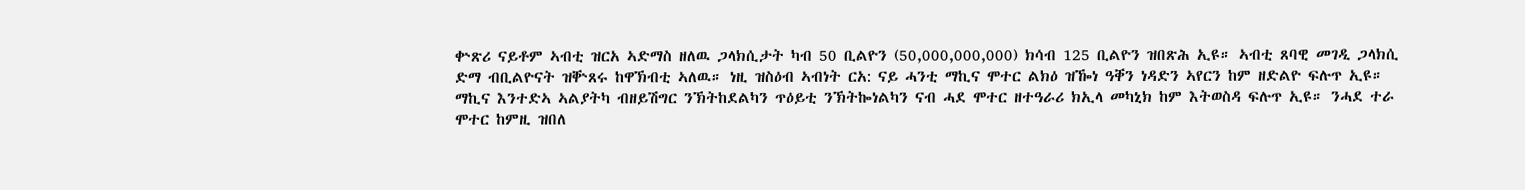ቍጽሪ ናይቶም ኣብቲ ዝርአ ኣድማስ ዘለዉ ጋላክሲታት ካብ 50 ቢልዮን (50,000,000,000) ክሳብ 125 ቢልዮን ዝበጽሕ ኢዩ። ኣብቲ ጸባዊ መገዲ ጋላክሲ ድማ ብቢልዮናት ዝቝጸሩ ከዋኽብቲ ኣለዉ። ነዚ ዝስዕብ ኣብነት ርአ: ናይ ሓንቲ ማኪና ሞተር ልክዕ ዝዀነ ዓቐን ነዳድን ኣየርን ከም ዘድልዮ ፍሉጥ ኢዩ። ማኪና እንተድኣ ኣልያትካ ብዘይሽግር ንኽትከደልካን ጥዕይቲ ንኽትኰነልካን ናብ ሓደ ሞተር ዘተዓራሪ ክኢላ መካኒክ ከም እትወስዳ ፍሉጥ ኢዩ። ንሓደ ተራ ሞተር ከምዚ ዝበለ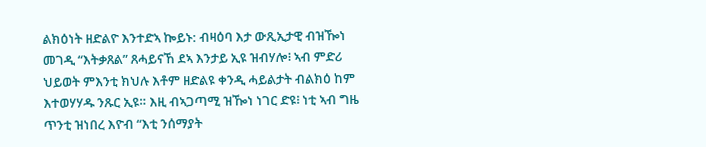ልክዕነት ዘድልዮ እንተድኣ ኰይኑ: ብዛዕባ እታ ውጺኢታዊ ብዝዀነ መገዲ “እትቃጸል” ጸሓይናኸ ደኣ እንታይ ኢዩ ዝብሃሎ፧ ኣብ ምድሪ ህይወት ምእንቲ ክህሉ እቶም ዘድልዩ ቀንዲ ሓይልታት ብልክዕ ከም እተወሃሃዱ ንጹር ኢዩ። እዚ ብኣጋጣሚ ዝዀነ ነገር ድዩ፧ ነቲ ኣብ ግዜ ጥንቲ ዝነበረ እዮብ “እቲ ንሰማያት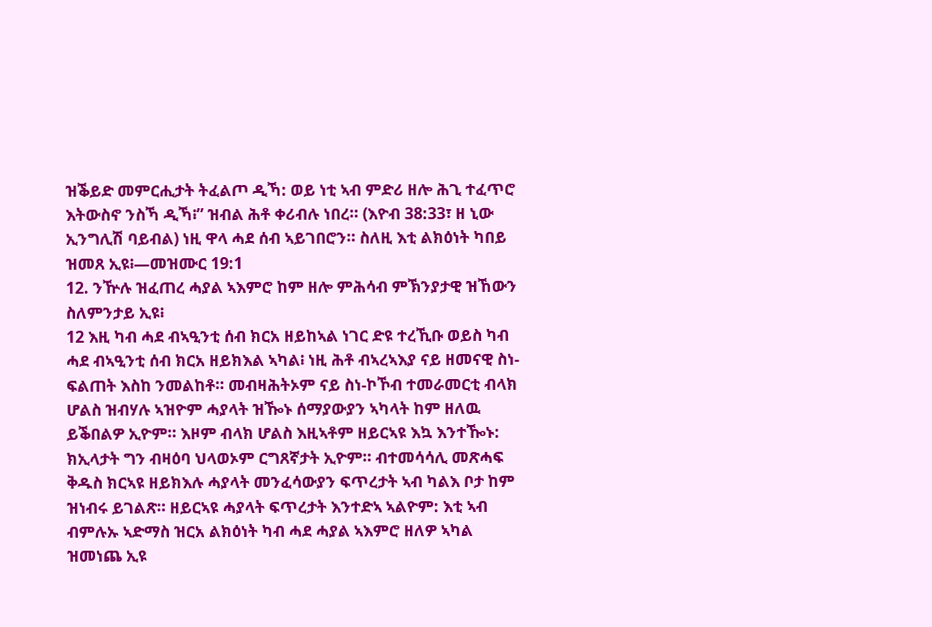ዝቕይድ መምርሒታት ትፈልጦ ዲኻ: ወይ ነቲ ኣብ ምድሪ ዘሎ ሕጊ ተፈጥሮ እትውስኖ ንስኻ ዲኻ፧” ዝብል ሕቶ ቀሪብሉ ነበረ። (እዮብ 38:33፣ ዘ ኒው ኢንግሊሽ ባይብል) ነዚ ዋላ ሓደ ሰብ ኣይገበሮን። ስለዚ እቲ ልክዕነት ካበይ ዝመጸ ኢዩ፧—መዝሙር 19:1
12. ንዅሉ ዝፈጠረ ሓያል ኣእምሮ ከም ዘሎ ምሕሳብ ምኽንያታዊ ዝኸውን ስለምንታይ ኢዩ፧
12 እዚ ካብ ሓደ ብኣዒንቲ ሰብ ክርአ ዘይከኣል ነገር ድዩ ተረኺቡ ወይስ ካብ ሓደ ብኣዒንቲ ሰብ ክርአ ዘይክእል ኣካል፧ ነዚ ሕቶ ብኣረኣእያ ናይ ዘመናዊ ስነ-ፍልጠት እስከ ንመልከቶ። መብዛሕትኦም ናይ ስነ-ኮኾብ ተመራመርቲ ብላክ ሆልስ ዝብሃሉ ኣዝዮም ሓያላት ዝዀኑ ሰማያውያን ኣካላት ከም ዘለዉ ይቕበልዎ ኢዮም። እዞም ብላክ ሆልስ እዚኣቶም ዘይርኣዩ እኳ እንተዀኑ: ክኢላታት ግን ብዛዕባ ህላወኦም ርግጸኛታት ኢዮም። ብተመሳሳሊ መጽሓፍ ቅዱስ ክርኣዩ ዘይክእሉ ሓያላት መንፈሳውያን ፍጥረታት ኣብ ካልእ ቦታ ከም ዝነብሩ ይገልጽ። ዘይርኣዩ ሓያላት ፍጥረታት እንተድኣ ኣልዮም: እቲ ኣብ ብምሉኡ ኣድማስ ዝርአ ልክዕነት ካብ ሓደ ሓያል ኣእምሮ ዘለዎ ኣካል ዝመነጨ ኢዩ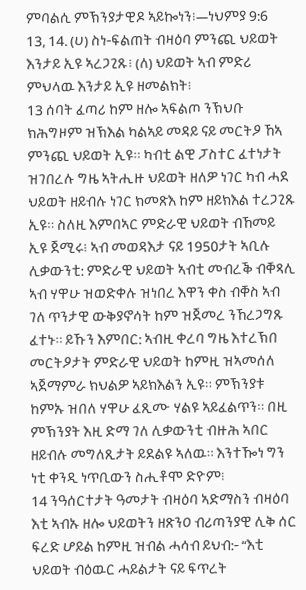ምባልሲ ምኽንያታዊዶ ኣይኰነን፧—ነህምያ 9:6
13, 14. (ሀ) ስነ-ፍልጠት ብዛዕባ ምንጪ ህይወት እንታይ ኢዩ ኣረጋጊጹ፧ (ለ) ህይወት ኣብ ምድሪ ምህላዉ እንታይ ኢዩ ዘመልክት፧
13 ሰባት ፈጣሪ ከም ዘሎ ኣፍልጦ ንኽህቡ ክሕግዞም ዝኽእል ካልኣይ መዳይ ናይ መርትዖ ኸኣ ምንጪ ህይወት ኢዩ። ካብቲ ልዊ ፓስተር ፈተነታት ዝገበረሉ ግዜ ኣትሒዙ ህይወት ዘለዎ ነገር ካብ ሓደ ህይወት ዘይብሉ ነገር ክመጽእ ከም ዘይክእል ተረጋጊጹ ኢዩ። ስለዚ እምበኣር ምድራዊ ህይወት ብኸመይ ኢዩ ጀሚሩ፧ ኣብ መወዳእታ ናይ 1950ታት ኣቢሉ ሊቃውንቲ: ምድራዊ ህይወት ኣብቲ መብረቕ ብቐጻሊ ኣብ ሃዋሁ ዝወድቀሉ ዝነበረ እዋን ቀስ ብቐስ ኣብ ገለ ጥንታዊ ውቅያኖሳት ከም ዝጀመረ ንኸረጋግጹ ፈተኑ። ይኹን እምበር: ኣብዚ ቀረባ ግዜ እተረኽበ መርትዖታት ምድራዊ ህይወት ከምዚ ዝኣመሰለ ኣጀማምራ ክህልዎ ኣይክእልን ኢዩ። ምኽንያቱ ከምኡ ዝበለ ሃዋሁ ፈጺሙ ሃልዩ ኣይፈልጥን። በዚ ምኽንያት እዚ ድማ ገለ ሊቃውንቲ ብዙሕ ኣበር ዘይብሉ መግለጺታት ይደልዩ ኣለዉ። እንተዀነ ግን ነቲ ቀንዲ ነጥቢውን ስሒቶሞ ድዮም፧
14 ንዓሰርተታት ዓመታት ብዛዕባ ኣድማስን ብዛዕባ እቲ ኣብኡ ዘሎ ህይወትን ዘጽንዐ ብሪጣንያዊ ሊቅ ሰር ፍረድ ሆይል ከምዚ ዝብል ሓሳብ ይህብ:- “እቲ ህይወት ብዕዉር ሓይልታት ናይ ፍጥረት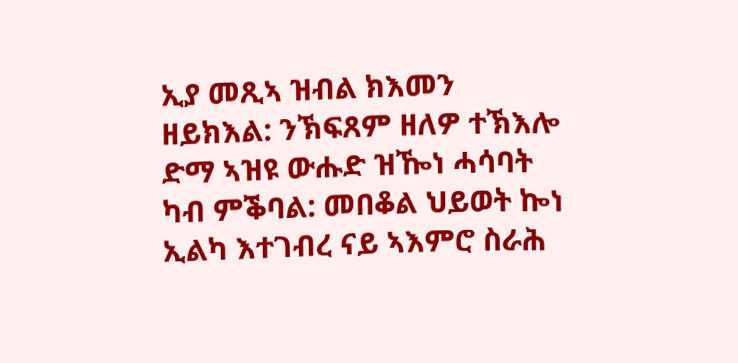ኢያ መጺኣ ዝብል ክእመን ዘይክእል: ንኽፍጸም ዘለዎ ተኽእሎ ድማ ኣዝዩ ውሑድ ዝዀነ ሓሳባት ካብ ምቕባል: መበቆል ህይወት ኰነ ኢልካ እተገብረ ናይ ኣእምሮ ስራሕ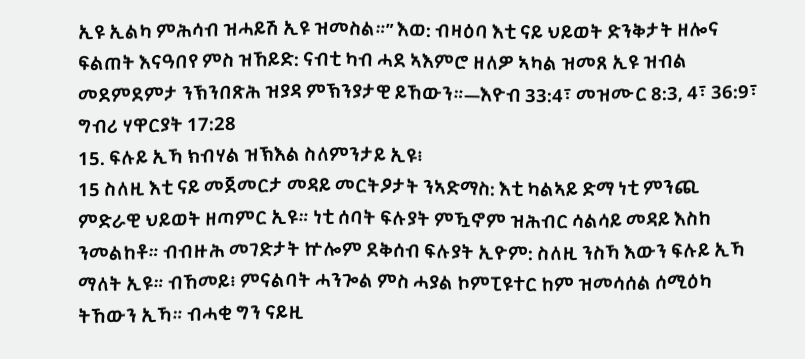ኢዩ ኢልካ ምሕሳብ ዝሓይሽ ኢዩ ዝመስል።” እወ: ብዛዕባ እቲ ናይ ህይወት ድንቅታት ዘሎና ፍልጠት እናዓበየ ምስ ዝኸይድ: ናብቲ ካብ ሓደ ኣእምሮ ዘለዎ ኣካል ዝመጸ ኢዩ ዝብል መደምደምታ ንኽንበጽሕ ዝያዳ ምኽንያታዊ ይኸውን።—እዮብ 33:4፣ መዝሙር 8:3, 4፣ 36:9፣ ግብሪ ሃዋርያት 17:28
15. ፍሉይ ኢኻ ክብሃል ዝኽእል ስለምንታይ ኢዩ፧
15 ስለዚ እቲ ናይ መጀመርታ መዳይ መርትዖታት ንኣድማስ: እቲ ካልኣይ ድማ ነቲ ምንጪ ምድራዊ ህይወት ዘጣምር ኢዩ። ነቲ ሰባት ፍሉያት ምዃኖም ዝሕብር ሳልሳይ መዳይ እስከ ንመልከቶ። ብብዙሕ መገድታት ኵሎም ደቅሰብ ፍሉያት ኢዮም: ስለዚ ንስኻ እውን ፍሉይ ኢኻ ማለት ኢዩ። ብኸመይ፧ ምናልባት ሓንጐል ምስ ሓያል ኮምፒዩተር ከም ዝመሳሰል ሰሚዕካ ትኸውን ኢኻ። ብሓቂ ግን ናይዚ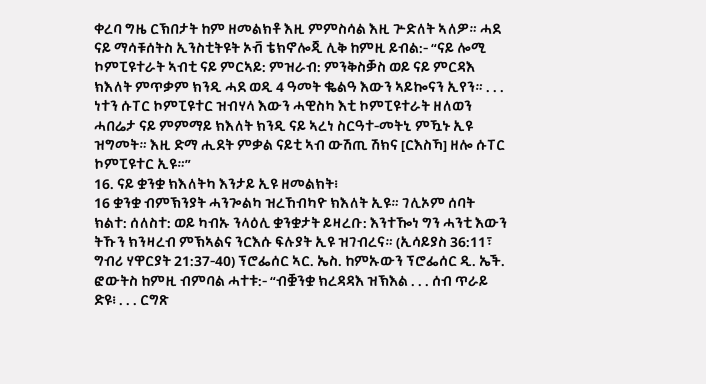ቀረባ ግዜ ርኽበታት ከም ዘመልክቶ እዚ ምምስሳል እዚ ጕድለት ኣለዎ። ሓደ ናይ ማሳቹሰትስ ኢንስቲትዩት ኦቭ ቴክኖሎጂ ሊቅ ከምዚ ይብል:- “ናይ ሎሚ ኮምፒዩተራት ኣብቲ ናይ ምርኣይ: ምዝራብ: ምንቅስቓስ ወይ ናይ ምርዳእ ክእለት ምጥቃም ክንዲ ሓደ ወዲ 4 ዓመት ቈልዓ እውን ኣይኰናን ኢየን። . . . ነተን ሱፐር ኮምፒዩተር ዝብሃላ እውን ሓዊስካ እቲ ኮምፒዩተራት ዘለወን ሓበሬታ ናይ ምምማይ ክእለት ክንዲ ናይ ኣረነ ስርዓተ-መትኒ ምዃኑ ኢዩ ዝግመት። እዚ ድማ ሒደት ምቃል ናይቲ ኣብ ውሽጢ ሽክና [ርእስኻ] ዘሎ ሱፐር ኮምፒዩተር ኢዩ።”
16. ናይ ቋንቋ ክእለትካ እንታይ ኢዩ ዘመልክት፧
16 ቋንቋ ብምኽንያት ሓንጐልካ ዝረኸብካዮ ክእለት ኢዩ። ገሊኦም ሰባት ክልተ: ሰለስተ: ወይ ካብኡ ንላዕሊ ቋንቋታት ይዛረቡ: እንተዀነ ግን ሓንቲ እውን ትኹን ክንዛረብ ምኽኣልና ንርእሱ ፍሉያት ኢዩ ዝገብረና። (ኢሳይያስ 36:11፣ ግብሪ ሃዋርያት 21:37-40) ፕሮፌሰር ኣር. ኤስ. ከምኡውን ፕሮፌሰር ዲ. ኤች. ፎውትስ ከምዚ ብምባል ሓተቱ:- “ብቛንቋ ክረዳዳእ ዝኽእል . . . ሰብ ጥራይ ድዩ፧ . . . ርግጽ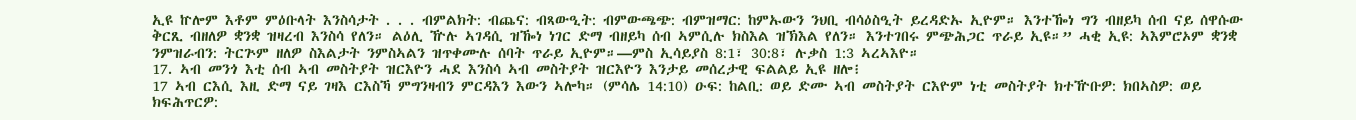ኢዩ ኵሎም እቶም ምዕቡላት እንስሳታት . . . ብምልክት: ብጨና: ብጻውዒት: ብምውጫጭ: ብምዝማር: ከምኡውን ንህቢ ብሳዕስዒት ይረዳድኡ ኢዮም። እንተዀነ ግን ብዘይካ ሰብ ናይ ሰዋሱው ቅርጺ ብዘለዎ ቋንቋ ዝዛረብ እንስሳ የለን። ልዕሊ ዅሉ ኣገዳሲ ዝዀነ ነገር ድማ ብዘይካ ሰብ ኣምሲሉ ክስእል ዝኽእል የለን። እንተገበሩ ምጭሕጋር ጥራይ ኢዩ።” ሓቂ ኢዩ: ኣእምሮኦም ቋንቋ ንምዝራብን: ትርጕም ዘለዎ ስእልታት ንምስኣልን ዝጥቀሙሉ ሰባት ጥራይ ኢዮም።—ምስ ኢሳይያስ 8:1፣ 30:8፣ ሉቃስ 1:3 ኣረኣእዮ።
17. ኣብ መንጎ እቲ ሰብ ኣብ መስትያት ዝርእዮን ሓደ እንስሳ ኣብ መስትያት ዝርእዮን እንታይ መሰረታዊ ፍልልይ ኢዩ ዘሎ፧
17 ኣብ ርእሲ እዚ ድማ ናይ ገዛእ ርእስኻ ምግንዛብን ምርዳእን እውን ኣሎካ። (ምሳሌ 14:10) ዑፍ: ከልቢ: ወይ ድሙ ኣብ መስትያት ርእዮም ነቲ መስትያት ክተዅቡዎ: ክበኣስዎ: ወይ ክፍሕጥርዎ: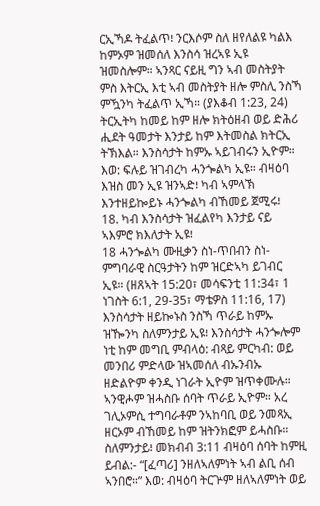ርኢኻዶ ትፈልጥ፧ ንርእሶም ስለ ዘየለልዩ ካልእ ከምኦም ዝመሰለ እንስሳ ዝረኣዩ ኢዩ ዝመስሎም። ኣንጻር ናይዚ ግን ኣብ መስትያት ምስ እትርኢ እቲ ኣብ መስትያት ዘሎ ምስሊ ንስኻ ምዃንካ ትፈልጥ ኢኻ። (ያእቆብ 1:23, 24) ትርኢትካ ከመይ ከም ዘሎ ክትዕዘብ ወይ ድሕሪ ሒደት ዓመታት እንታይ ከም እትመስል ክትርኢ ትኽእል። እንስሳታት ከምኡ ኣይገብሩን ኢዮም። እወ: ፍሉይ ዝገብረካ ሓንጐልካ ኢዩ። ብዛዕባ እዝስ መን ኢዩ ዝንኣድ፧ ካብ ኣምላኽ እንተዘይኰይኑ ሓንጐልካ ብኸመይ ጀሚሩ፧
18. ካብ እንስሳታት ዝፈልየካ እንታይ ናይ ኣእምሮ ክእለታት ኢዩ፧
18 ሓንጐልካ ሙዚቃን ስነ-ጥበብን ስነ-ምግባራዊ ስርዓታትን ከም ዝርድኣካ ይገብር ኢዩ። (ዘጸኣት 15:20፣ መሳፍንቲ 11:34፣ 1 ነገስት 6:1, 29-35፣ ማቴዎስ 11:16, 17) እንስሳታት ዘይኰኑስ ንስኻ ጥራይ ከምኡ ዝዀንካ ስለምንታይ ኢዩ፧ እንስሳታት ሓንጐሎም ነቲ ከም መግቢ ምብላዕ: ብጻይ ምርካብ: ወይ መንበሪ ምድላው ዝኣመሰለ ብኡንብኡ ዘድልዮም ቀንዲ ነገራት ኢዮም ዝጥቀሙሉ። ኣንዊሖም ዝሓስቡ ሰባት ጥራይ ኢዮም። አረ ገሊኦምሲ ተግባራቶም ንኣከባቢ ወይ ንመጻኢ ዘርኦም ብኸመይ ከም ዝትንክፎም ይሓስቡ። ስለምንታይ፧ መክብብ 3:11 ብዛዕባ ሰባት ከምዚ ይብል:- “[ፈጣሪ] ንዘለኣለምነት ኣብ ልቢ ሰብ ኣንበሮ።” እወ: ብዛዕባ ትርጕም ዘለኣለምነት ወይ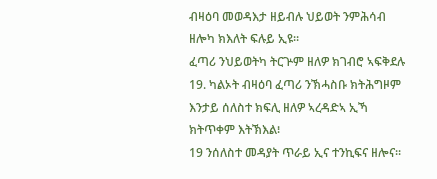ብዛዕባ መወዳእታ ዘይብሉ ህይወት ንምሕሳብ ዘሎካ ክእለት ፍሉይ ኢዩ።
ፈጣሪ ንህይወትካ ትርጕም ዘለዎ ክገብሮ ኣፍቅደሉ
19. ካልኦት ብዛዕባ ፈጣሪ ንኽሓስቡ ክትሕግዞም እንታይ ሰለስተ ክፍሊ ዘለዎ ኣረዳድኣ ኢኻ ክትጥቀም እትኽእል፧
19 ንሰለስተ መዳያት ጥራይ ኢና ተንኪፍና ዘሎና።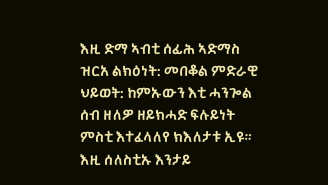እዚ ድማ ኣብቲ ሰፊሕ ኣድማስ ዝርአ ልክዕነት: መበቆል ምድራዊ ህይወት: ከምኡውን እቲ ሓንጐል ሰብ ዘለዎ ዘይክሓድ ፍሉይነት ምስቲ እተፈላለየ ክእለታቱ ኢዩ። እዚ ሰለስቲኡ እንታይ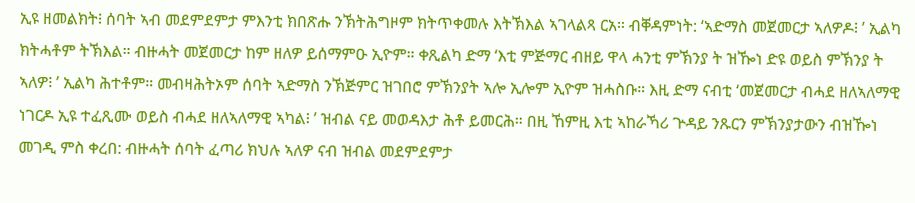ኢዩ ዘመልክት፧ ሰባት ኣብ መደምደምታ ምእንቲ ክበጽሑ ንኽትሕግዞም ክትጥቀመሉ እትኽእል ኣገላልጻ ርአ። ብቐዳምነት: ‘ኣድማስ መጀመርታ ኣለዎዶ፧ ’ ኢልካ ክትሓቶም ትኽእል። ብዙሓት መጀመርታ ከም ዘለዎ ይሰማምዑ ኢዮም። ቀጺልካ ድማ ‘እቲ ምጅማር ብዘይ ዋላ ሓንቲ ምኽንያ ት ዝዀነ ድዩ ወይስ ምኽንያ ት ኣለዎ፧ ’ ኢልካ ሕተቶም። መብዛሕትኦም ሰባት ኣድማስ ንኽጅምር ዝገበሮ ምኽንያት ኣሎ ኢሎም ኢዮም ዝሓስቡ። እዚ ድማ ናብቲ ‘መጀመርታ ብሓደ ዘለኣለማዊ ነገርዶ ኢዩ ተፈጺሙ ወይስ ብሓደ ዘለኣለማዊ ኣካል፧ ’ ዝብል ናይ መወዳእታ ሕቶ ይመርሕ። በዚ ኸምዚ እቲ ኣከራኻሪ ጕዳይ ንጹርን ምኽንያታውን ብዝዀነ መገዲ ምስ ቀረበ: ብዙሓት ሰባት ፈጣሪ ክህሉ ኣለዎ ናብ ዝብል መደምደምታ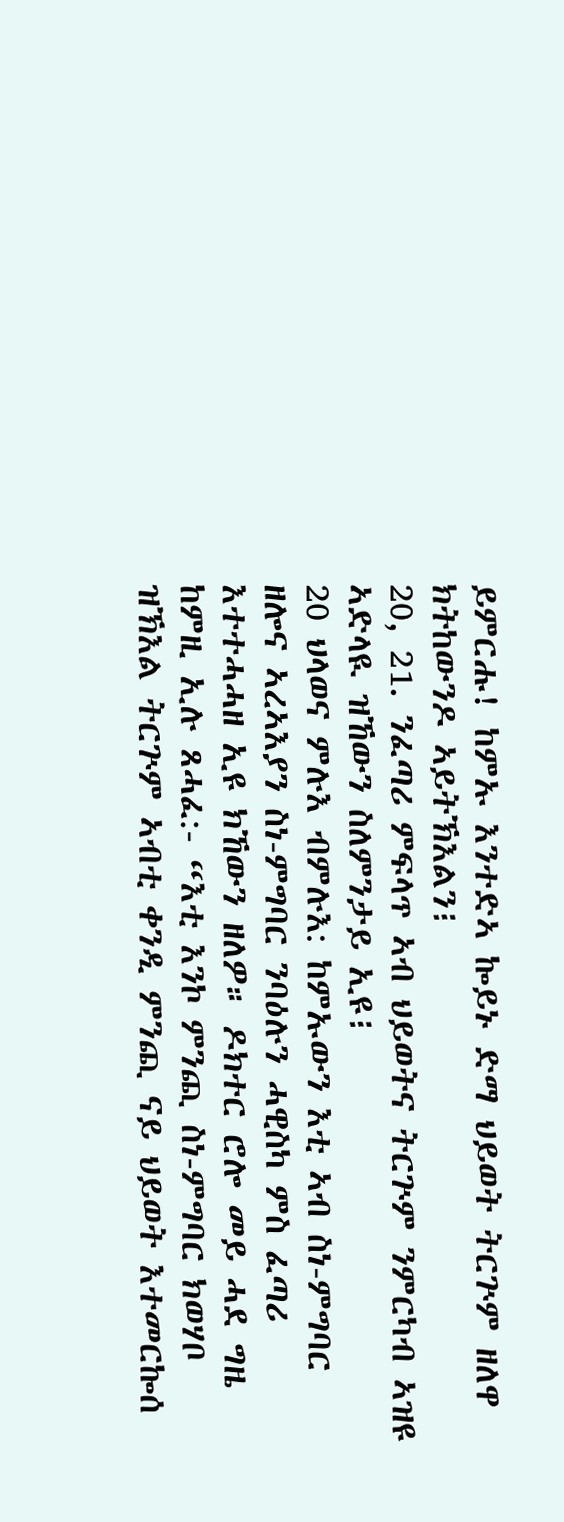ይምርሑ! ከምኡ እንተድኣ ኰይኑ ድማ ህይወት ትርጕም ዘለዋ ክትከውንዶ ኣይትኽእልን፧
20, 21. ንፈጣሪ ምፍላጥ ኣብ ህይወትና ትርጕም ንምርካብ ኣዝዩ ኣድላዪ ዝኸውን ስለምንታይ ኢዩ፧
20 ህላወና ምሉእ ብምሉእ: ከምኡውን እቲ ኣብ ስነ-ምግባር ዘሎና ኣረኣእያን ስነ-ምግባር ንባዕሉን ሓዊስካ ምስ ፈጣሪ እተተሓሓዘ ኢዩ ክኸውን ዘለዎ። ዶክተር ሮሎ መይ ሓደ ግዜ ከምዚ ኢሉ ጸሓፈ:- “እቲ እንኮ ምንጪ ስነ-ምግባር ክወሃቦ ዝኽእል ትርጕም ኣብቲ ቀንዲ ምንጪ ናይ ህይወት እተመርኰሰ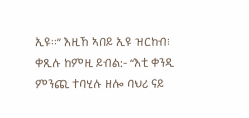ኢዩ።” እዚኸ ኣበይ ኢዩ ዝርከብ፧ ቀጺሉ ከምዚ ይብል:- “እቲ ቀንዲ ምንጪ ተባሂሉ ዘሎ ባህሪ ናይ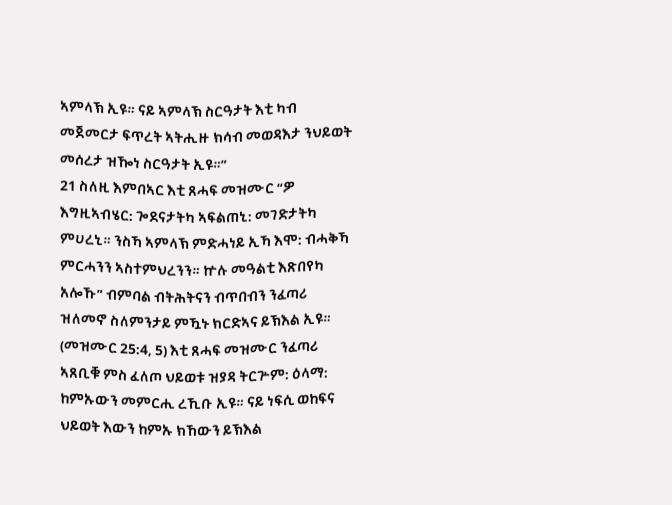ኣምላኽ ኢዩ። ናይ ኣምላኽ ስርዓታት እቲ ካብ መጀመርታ ፍጥረት ኣትሒዙ ክሳብ መወዳእታ ንህይወት መሰረታ ዝዀነ ስርዓታት ኢዩ።”
21 ስለዚ እምበኣር እቲ ጸሓፍ መዝሙር “ዎ እግዚኣብሄር: ጐደናታትካ ኣፍልጠኒ: መገድታትካ ምሀረኒ። ንስኻ ኣምላኽ ምድሓነይ ኢኻ እሞ: ብሓቅኻ ምርሓንን ኣስተምህረንን። ኵሉ መዓልቲ እጽበየካ አሎኹ” ብምባል ብትሕትናን ብጥበብን ንፈጣሪ ዝለመኖ ስለምንታይ ምዃኑ ክርድኣና ይኽእል ኢዩ። (መዝሙር 25:4, 5) እቲ ጸሓፍ መዝሙር ንፈጣሪ ኣጸቢቑ ምስ ፈለጦ ህይወቱ ዝያዳ ትርጕም: ዕላማ: ከምኡውን መምርሒ ረኺቡ ኢዩ። ናይ ነፍሲ ወከፍና ህይወት እውን ከምኡ ክኸውን ይኽእል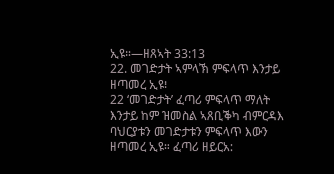ኢዩ።—ዘጸኣት 33:13
22. መገድታት ኣምላኽ ምፍላጥ እንታይ ዘጣመረ ኢዩ፧
22 ‘መገድታት’ ፈጣሪ ምፍላጥ ማለት እንታይ ከም ዝመስል ኣጸቢቕካ ብምርዳእ ባህርያቱን መገድታቱን ምፍላጥ እውን ዘጣመረ ኢዩ። ፈጣሪ ዘይርአ: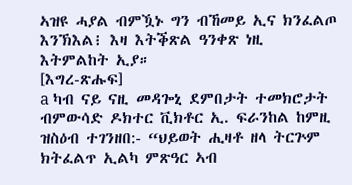ኣዝዩ ሓያል ብምዃኑ ግን ብኸመይ ኢና ክንፈልጦ እንኽእል፧ እዛ እትቕጽል ዓንቀጽ ነዚ እትምልከት ኢያ።
[እግረ-ጽሑፍ]
a ካብ ናይ ናዚ መዳጐኒ ደምበታት ተመክሮታት ብምውሳድ ዶክተር ቪክቶር ኢ. ፍራንከል ከምዚ ዝስዕብ ተገንዘበ:- “ህይወት ሒዛቶ ዘላ ትርጕም ክትፈልጥ ኢልካ ምጽዓር ኣብ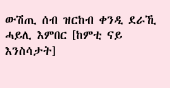ውሽጢ ሰብ ዝርከብ ቀንዲ ደራኺ ሓይሊ እምበር [ከምቲ ናይ እንስሳታት]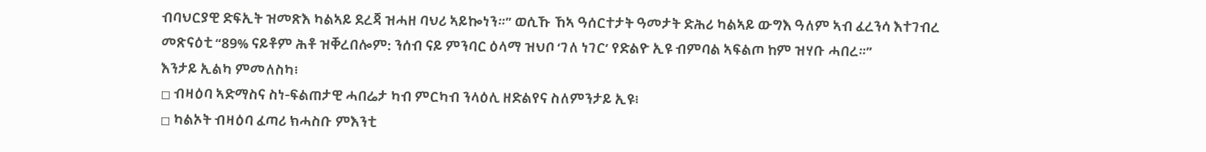ብባህርያዊ ድፍኢት ዝመጽእ ካልኣይ ደረጃ ዝሓዘ ባህሪ ኣይኰነን።” ወሲኹ ኸኣ ዓሰርተታት ዓመታት ድሕሪ ካልኣይ ውግእ ዓለም ኣብ ፈረንሳ እተገብረ መጽናዕቲ “89% ናይቶም ሕቶ ዝቐረበሎም: ንሰብ ናይ ምንባር ዕላማ ዝህቦ ‘ገለ ነገር’ የድልዮ ኢዩ ብምባል ኣፍልጦ ከም ዝሃቡ ሓበረ።”
እንታይ ኢልካ ምመለስካ፧
◻ ብዛዕባ ኣድማስና ስነ-ፍልጠታዊ ሓበሬታ ካብ ምርካብ ንላዕሊ ዘድልየና ስለምንታይ ኢዩ፧
◻ ካልኦት ብዛዕባ ፈጣሪ ክሓስቡ ምእንቲ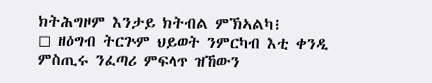ክትሕግዞም እንታይ ክትብል ምኽኣልካ፧
◻ ዘዕግብ ትርጕም ህይወት ንምርካብ እቲ ቀንዲ ምስጢሩ ንፈጣሪ ምፍላጥ ዝኸውን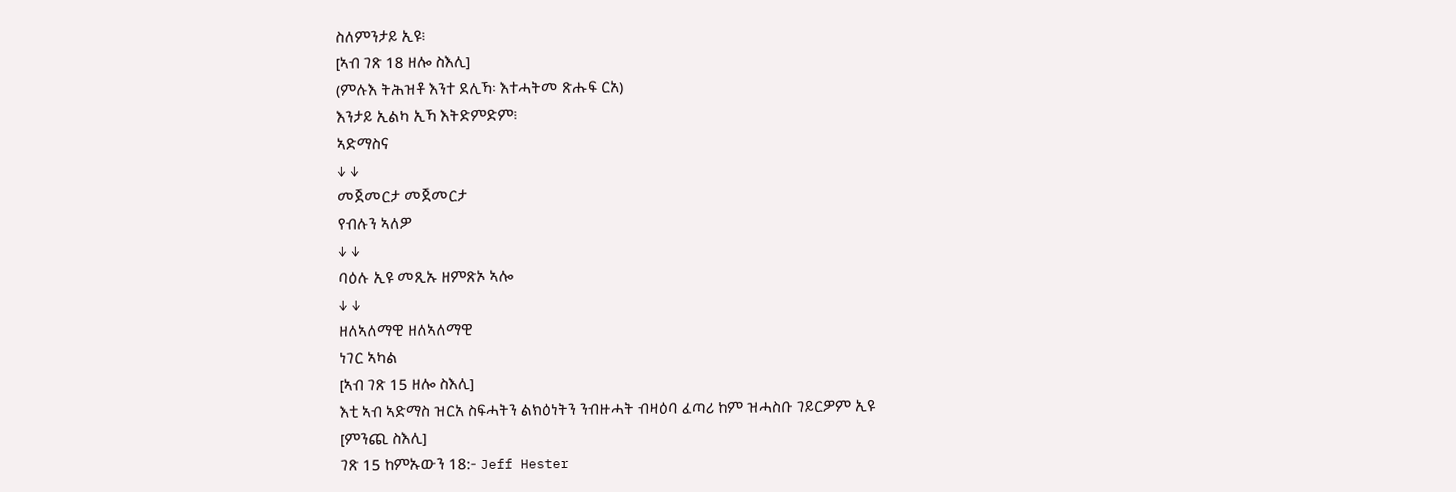ስለምንታይ ኢዩ፧
[ኣብ ገጽ 18 ዘሎ ስእሊ]
(ምሉእ ትሕዝቶ እንተ ደሊኻ፡ እተሓትመ ጽሑፍ ርአ)
እንታይ ኢልካ ኢኻ እትድምድም፧
ኣድማስና
↓ ↓
መጀመርታ መጀመርታ
የብሉን ኣለዎ
↓ ↓
ባዕሉ ኢዩ መጺኡ ዘምጽኦ ኣሎ
↓ ↓
ዘለኣለማዊ ዘለኣለማዊ
ነገር ኣካል
[ኣብ ገጽ 15 ዘሎ ስእሊ]
እቲ ኣብ ኣድማስ ዝርአ ስፍሓትን ልክዕነትን ንብዙሓት ብዛዕባ ፈጣሪ ከም ዝሓስቡ ገይርዎም ኢዩ
[ምንጪ ስእሊ]
ገጽ 15 ከምኡውን 18:- Jeff Hester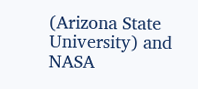(Arizona State University) and NASA